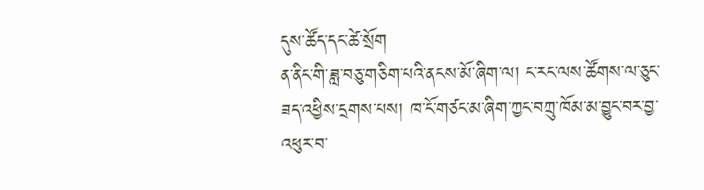དུས་ཚོད་དང་ཚེ་སྲོག
ན་ནིང་གི་ཟླ་བཅུ་གཅིག་པའི་ནངས་མོ་ཞིག་ལ། ང་རང་ལས་ཚོགས་ལ་ཅུང་ཟད་འཕྱིས་དྲགས་པས། ཁ་ངོ་གཙང་མ་ཞིག་ཀྱང་བཀྲུ་ཁོམ་མ་བྱུང་བར་བྱ་འཕུར་བ་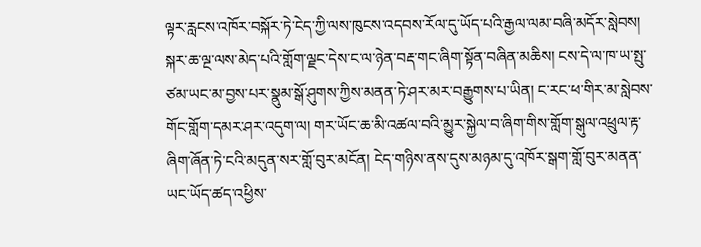ལྟར་རླངས་འཁོར་བསྐོར་ཏེ་ངེད་ཀྱི་ལས་ཁུངས་འདབས་རོལ་དུ་ཡོད་པའི་རྒྱལ་ལམ་བཞི་མདོར་སླེབས། སྐར་ཆ་ལྔ་ལས་མེད་པའི་གློག་ལྗང་དེས་ང་ལ་ཉེན་བརྡ་གང་ཞིག་སྟོན་བཞིན་མཆིས། ངས་དེ་ལ་ཁ་ཡ་སྤུ་ཙམ་ཡང་མ་བྱས་པར་སྣུམ་སྒོ་ཤུགས་ཀྱིས་མནན་ཏེ་ཤར་མར་བརྒྱུགས་པ་ཡིན། ང་རང་ཕ་གིར་མ་སླེབས་གོང་གློག་དམར་ཤར་འདུག་ལ། གར་ཡོང་ཆ་མི་འཚལ་བའི་མྱུར་སྐྱེལ་བ་ཞིག་གིས་གློག་སྒུལ་འཕྲུལ་རྟ་ཞིག་ཞོན་ཏེ་ངའི་མདུན་སར་གློ་བུར་མངོན། ངེད་གཉིས་ནས་དུས་མཉམ་དུ་འཁོར་སྒག་གློ་བུར་མནན་ཡང་ཡོད་ཚད་འཕྱིས་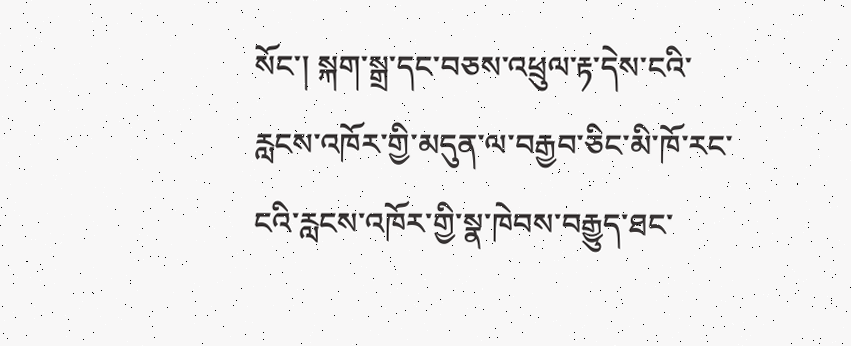སོང་། སྐག་སྒྲ་དང་བཅས་འཕྲུལ་རྟ་དེས་ངའི་རླངས་འཁོར་གྱི་མདུན་ལ་བརྒྱབ་ཅིང་མི་ཁོ་རང་ངའི་རླངས་འཁོར་གྱི་སྣ་ཁེབས་བརྒྱུད་ཐང་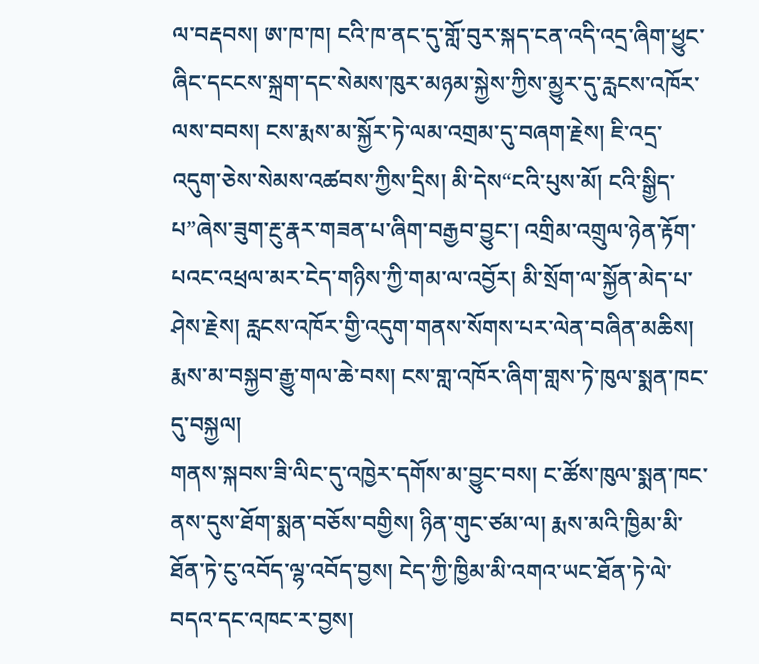ལ་བརྡབས། ཨ་ཁ་ཁ། ངའི་ཁ་ནང་དུ་གློ་བུར་སྐད་ངན་འདི་འདྲ་ཞིག་ཕྱུང་ཞིང་དངངས་སྐྲག་དང་སེམས་ཁུར་མཉམ་སྐྱེས་ཀྱིས་མྱུར་དུ་རླངས་འཁོར་ལས་བབས། ངས་རྨས་མ་སྐྱོར་ཏེ་ལམ་འགྲམ་དུ་བཞག་རྗེས། ཇི་འདྲ་འདུག་ཅེས་སེམས་འཚབས་ཀྱིས་དྲིས། མི་དེས“ངའི་པུས་མོ། ངའི་སྒྱིད་པ”ཞེས་ཟུག་རྔུ་རྣར་གཟན་པ་ཞིག་བརྒྱབ་བྱུང་། འགྲིམ་འགྲུལ་ཉེན་རྟོག་པའང་འཕྲལ་མར་ངེད་གཉིས་ཀྱི་གམ་ལ་འབྱོར། མི་སྲོག་ལ་སྐྱོན་མེད་པ་ཤེས་རྗེས། རླངས་འཁོར་གྱི་འདུག་གནས་སོགས་པར་ལེན་བཞིན་མཆིས། རྨས་མ་བསྐྱབ་རྒྱུ་གལ་ཆེ་བས། ངས་གླ་འཁོར་ཞིག་གླས་ཏེ་ཁུལ་སྨན་ཁང་དུ་བསྐྱལ།
གནས་སྐབས་ཟི་ལིང་དུ་འཁྱེར་དགོས་མ་བྱུང་བས། ང་ཚོས་ཁུལ་སྨན་ཁང་ནས་དུས་ཐོག་སྨན་བཅོས་བགྱིས། ཉིན་གུང་ཙམ་ལ། རྨས་མའི་ཁྱིམ་མི་ཐོན་ཏེ་ངུ་འབོད་ལྷ་འབོད་བྱས། ངེད་ཀྱི་ཁྱིམ་མི་འགའ་ཡང་ཐོན་ཏེ་ལེ་བདའ་དང་འཁང་ར་བྱས།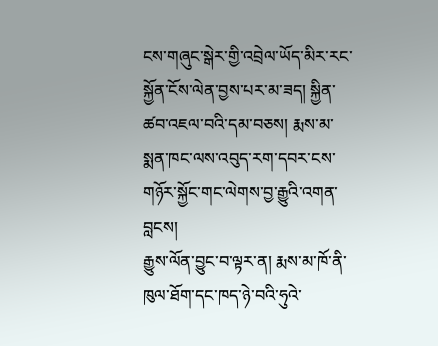ངས་གཞུང་སྒེར་གྱི་འབྲེལ་ཡོད་མིར་རང་སྐྱོན་ངོས་ལེན་བྱས་པར་མ་ཟད། སྐྱིན་ཚབ་འཇལ་བའི་དམ་བཅས། རྨས་མ་སྨན་ཁང་ལས་འབུད་རག་དབར་ངས་གཉོར་སྐྱོང་གང་ལེགས་བྱ་རྒྱུའི་འགན་བླངས།
རྒྱུས་ལོན་བྱུང་བ་ལྟར་ན། རྨས་མ་ཁོ་ནི་ཁུལ་ཐོག་དང་ཁད་ཉེ་བའི་ཧུའེ་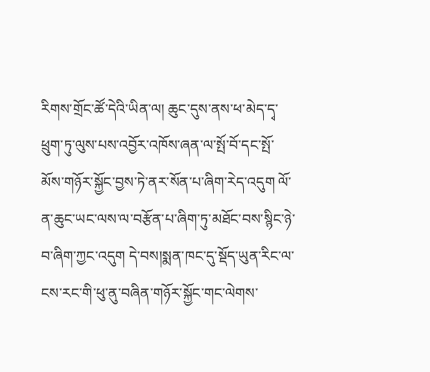རིགས་གྲོང་ཚོ་དེའི་ཡིན་ལ། ཆུང་དུས་ནས་ཕ་མེད་དྭ་ཕྲུག་ཏུ་ལུས་པས་འབྱོར་འཁོས་ཞན་ལ་སྤོ་བོ་དང་སྤོ་མོས་གཉོར་སྐྱོང་བྱས་ཏེ་ནར་སོན་པ་ཞིག་རེད་འདུག ལོ་ན་ཆུང་ཡང་ལས་ལ་བརྩོན་པ་ཞིག་ཏུ་མཐོང་བས་སྙིང་ཉེ་བ་ཞིག་ཀྱང་འདུག དེ་བས།སྨན་ཁང་དུ་སྡོད་ཡུན་རིང་ལ་ངས་རང་གི་ཕུ་ནུ་བཞིན་གཉོར་སྐྱོང་གང་ལེགས་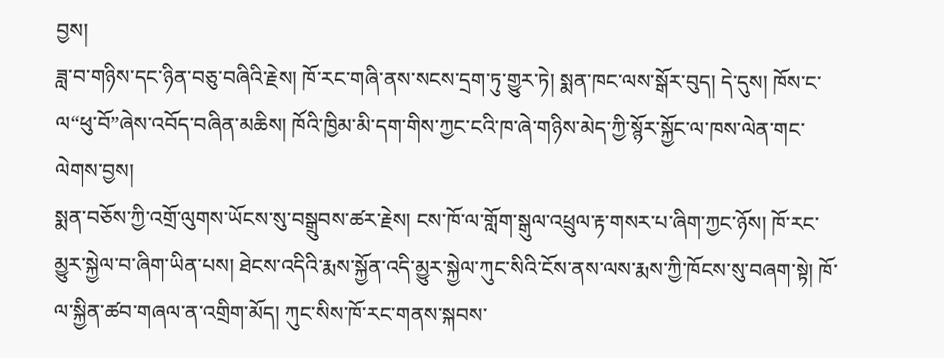བྱས།
ཟླ་བ་གཉིས་དང་ཉིན་བཅུ་བཞིའི་རྗེས། ཁོ་རང་གཞི་ནས་སངས་དྲག་ཏུ་གྱུར་ཏེ། སྨན་ཁང་ལས་སྒོར་བུད། དེ་དུས། ཁོས་ང་ལ“ཕུ་བོ”ཞེས་འབོད་བཞིན་མཆིས། ཁོའི་ཁྱིམ་མི་དག་གིས་ཀྱང་ངའི་ཁ་ཞེ་གཉིས་མེད་ཀྱི་སྙོར་སྐྱོང་ལ་ཁས་ལེན་གང་ལེགས་བྱས།
སྨན་བཅོས་ཀྱི་འགྲོ་ལུགས་ཡོངས་སུ་བསྒྲུབས་ཚར་རྗེས། ངས་ཁོ་ལ་གློག་སྒུལ་འཕྲུལ་རྟ་གསར་པ་ཞིག་ཀྱང་ཉོས། ཁོ་རང་མྱུར་སྐྱེལ་བ་ཞིག་ཡིན་པས། ཐེངས་འདིའི་རྨས་སྐྱོན་འདི་མྱུར་སྐྱེལ་ཀུང་སིའི་ངོས་ནས་ལས་རྨས་ཀྱི་ཁོངས་སུ་བཞག་སྟེ། ཁོ་ལ་སྐྱིན་ཚབ་གཞལ་ན་འགྲིག་མོད། ཀུང་སིས་ཁོ་རང་གནས་སྐབས་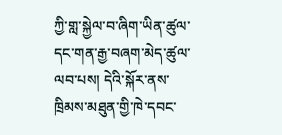ཀྱི་གླ་སྐྱེལ་བ་ཞིག་ཡིན་ཚུལ་དང་གན་རྒྱ་བཞག་མེད་ཚུལ་ལབ་པས། དེའི་སྐོར་ནས་ཁྲིམས་མཐུན་གྱི་ཁེ་དབང་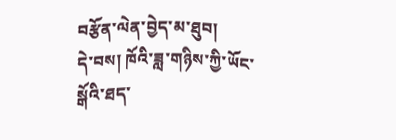བརྩོན་ལེན་བྱེད་མ་ཐུབ།
དེ་བས། ཁོའི་ཟླ་གཉིས་ཀྱི་ཡོང་སྒོའི་ཐད་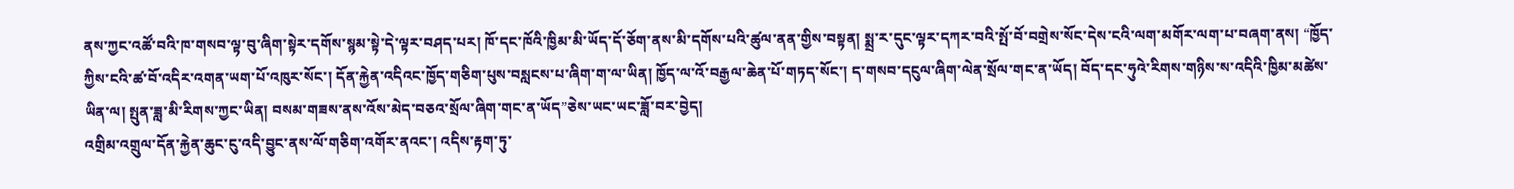ནས་ཀྱང་འཚོ་བའི་ཁ་གསབ་ལྟ་བུ་ཞིག་སྟེར་དགོས་སྙམ་སྟེ་དེ་ལྟར་བཤད་པར། ཁོ་དང་ཁོའི་ཁྱིམ་མི་ཡོད་དོ་ཅོག་ནས་མི་དགོས་པའི་ཚུལ་ནན་གྱིས་བསྟན། སྨྲ་ར་དུང་ལྟར་དཀར་བའི་སྤོ་བོ་བགྲེས་སོང་དེས་ངའི་ལག་མགོར་ལག་པ་བཞག་ནས། “ཁྱོད་ཀྱིས་ངའི་ཚ་བོ་འདིར་འགན་ཡག་པོ་འཁུར་སོང་། དོན་རྐྱེན་འདིའང་ཁྱོད་གཅིག་པུས་བསླངས་པ་ཞིག་ག་ལ་ཡིན། ཁྱོད་ལ་འོ་བརྒྱལ་ཆེན་པོ་གཏད་སོང་། ད་གསབ་དངུལ་ཞིག་ལེན་སྲོལ་གང་ན་ཡོད། བོད་དང་ཧུའེ་རིགས་གཉིས་ས་འདིའི་ཁྱིམ་མཚེས་ཡིན་ལ། སྤུན་ཟླ་མི་རིགས་ཀྱང་ཡིན། བསམ་གཟས་ནས་འོས་མེད་བཅའ་སྲོལ་ཞིག་གང་ན་ཡོད”ཅེས་ཡང་ཡང་ཟློ་བར་བྱེད།
འགྲིམ་འགྲུལ་དོན་རྐྱེན་ཆུང་ངུ་འདི་བྱུང་ནས་ལོ་གཅིག་འགོར་ནའང་། འདིས་རྟག་ཏུ་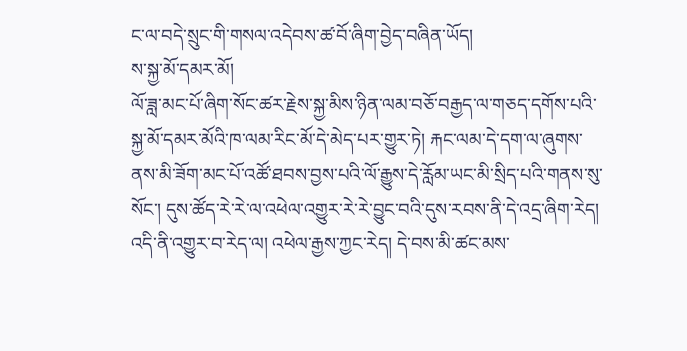ང་ལ་བདེ་སྲུང་གི་གསལ་འདེབས་ཚ་བོ་ཞིག་བྱེད་བཞིན་ཡོད།
ས་སྐྱ་མོ་དམར་མོ།
ལོ་ཟླ་མང་པོ་ཞིག་སོང་ཚར་རྗེས་སྐྱ་མིས་ཉིན་ལམ་བཅོ་བརྒྱད་ལ་གཅད་དགོས་པའི་སྐྱ་མོ་དམར་མོའི་ཁ་ལམ་རིང་མོ་དེ་མེད་པར་གྱུར་ཏེ། རྐང་ལམ་དེ་དག་ལ་ཞུགས་ནས་མི་ཟོག་མང་པོ་འཚོ་ཐབས་བྱས་པའི་ལོ་རྒྱུས་དེ་རློམ་ཡང་མི་སྲིད་པའི་གནས་སུ་སོང་། དུས་ཚོད་རེ་རེ་ལ་འཕེལ་འགྱུར་རེ་རེ་བྱུང་བའི་དུས་རབས་ནི་དེ་འདྲ་ཞིག་རེད། འདི་ནི་འགྱུར་བ་རེད་ལ། འཕེལ་རྒྱས་ཀྱང་རེད། དེ་བས་མི་ཚང་མས་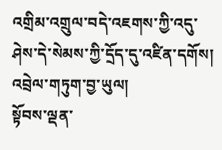འགྲིམ་འགྲུལ་བདེ་འཇགས་ཀྱི་འདུ་ཤེས་དེ་སེམས་ཀྱི་དྲོད་དུ་འཛིན་དགོས།
འབྲེལ་གཏུག་བྱ་ཡུལ།
སྟོབས་ལྡན་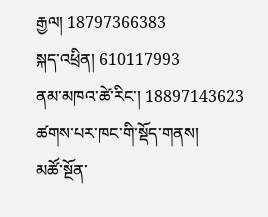རྒྱལ། 18797366383
སྐད་འཕྲིན། 610117993
ནམ་མཁའ་ཚེ་རིང་། 18897143623
ཚགས་པར་ཁང་གི་སྡོད་གནས།
མཚོ་སྔོན་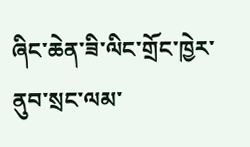ཞིང་ཆེན་ཟི་ལིང་གྲོང་ཁྱེར་ནུབ་སྲང་ལམ་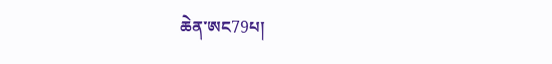ཆེན་ཨང79པ།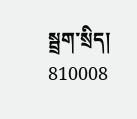སྦྲག་སྲིད། 810008